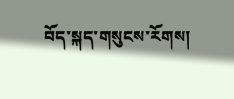བོད་སྐད་གསུངས་རོགས།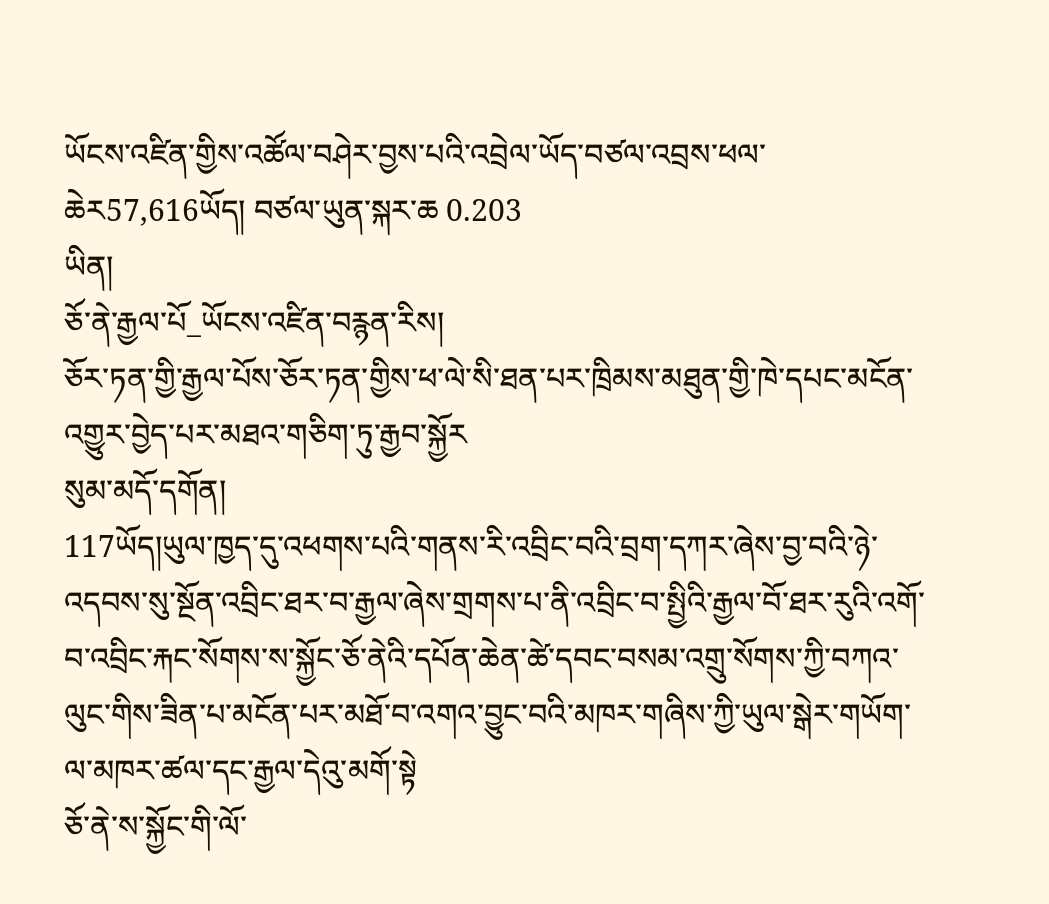ཡོངས་འཛིན་གྱིས་འཚོལ་བཤེར་བྱས་པའི་འབྲེལ་ཡོད་བཙལ་འབྲས་ཕལ་ཆེར57,616ཡོད། བཙལ་ཡུན་སྐར་ཆ 0.203
ཡིན།
ཅོ་ནེ་རྒྱལ་པོ_ཡོངས་འཛིན་བརྙན་རིས།
ཅོར་ཏན་གྱི་རྒྱལ་པོས་ཅོར་ཏན་གྱིས་ཕ་ལེ་སི་ཐན་པར་ཁྲིམས་མཐུན་གྱི་ཁེ་དཔང་མངོན་འགྱུར་བྱེད་པར་མཐའ་གཅིག་ཏུ་རྒྱབ་སྐྱོར
སུམ་མདོ་དགོན།
117ཡོད།ཡུལ་ཁྱད་དུ་འཕགས་པའི་གནས་རི་འབྲིང་བའི་བྲག་དཀར་ཞེས་བྱ་བའི་ཉེ་འདབས་སུ་སྔོན་འབྲིང་ཐར་བ་རྒྱལ་ཞེས་གྲགས་པ་ནི་འབྲིང་བ་སྤྱིའི་རྒྱལ་བོ་ཐར་རུའི་འགོ་བ་འབྲིང་རྐང་སོགས་ས་སྐྱོང་ཅོ་ནེའི་དཔོན་ཆེན་ཚེ་དབང་བསམ་འགྲུ་སོགས་ཀྱི་བཀའ་ལུང་གིས་ཟིན་པ་མངོན་པར་མཐོ་བ་འགའ་བྱུང་བའི་མཁར་གཞིས་ཀྱི་ཡུལ་སྒེར་གཡོག་ལ་མཁར་ཚལ་དང་རྒྱལ་དེའུ་མགོ་སྟེ
ཅོ་ནེ་ས་སྐྱོང་གི་ལོ་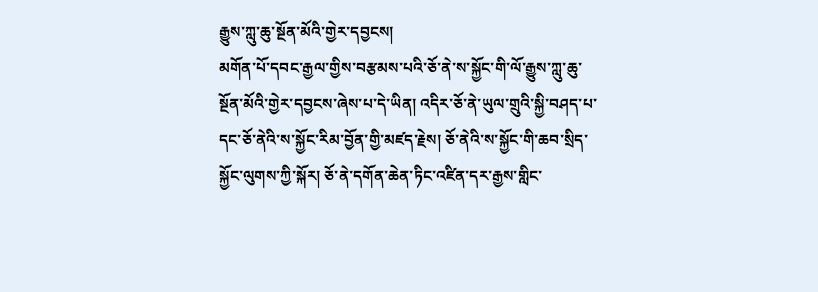རྒྱུས་ཀླུ་ཆུ་སྔོན་མོའི་གྱེར་དབྱངས།
མགོན་པོ་དབང་རྒྱལ་གྱིས་བརྩམས་པའི་ཅོ་ནེ་ས་སྐྱོང་གི་ལོ་རྒྱུས་ཀླུ་ཆུ་སྔོན་མོའི་གྱེར་དབྱངས་ཞེས་པ་དེ་ཡིན། འདིར་ཅོ་ནེ་ཡུལ་གྲུའི་སྐྱི་བཤད་པ་དང་ཅོ་ནེའི་ས་སྐྱོང་རིམ་བྱོན་གྱི་མཛད་རྗེས། ཅོ་ནེའི་ས་སྐྱོང་གི་ཆབ་སྲིད་སྐྱོང་ལུགས་ཀྱི་སྐོར། ཅོ་ནེ་དགོན་ཆེན་ཏིང་འཛིན་དར་རྒྱས་གླིང་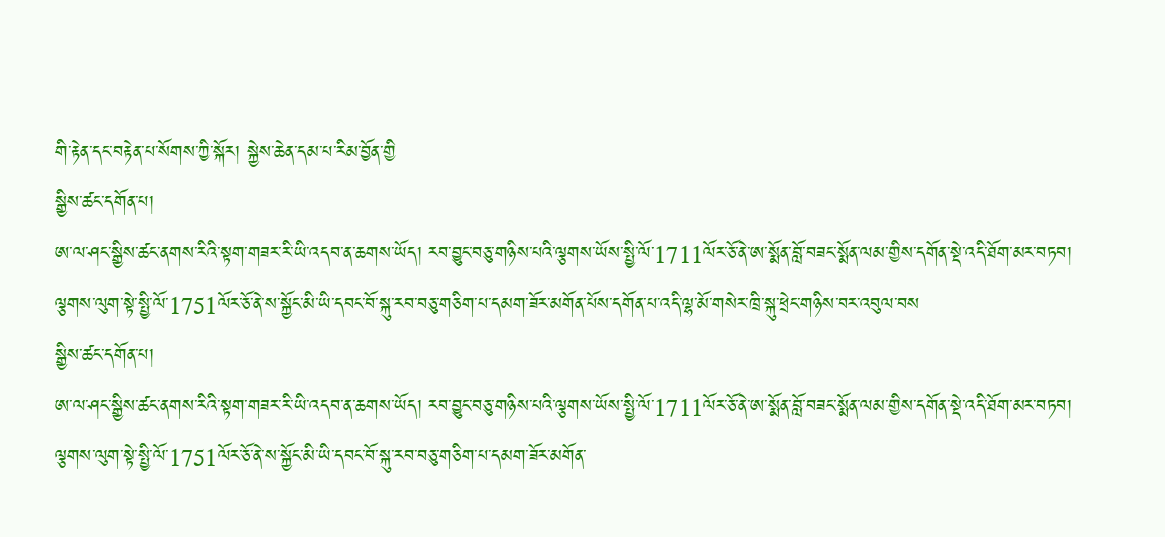གི་རྟེན་དང་བརྟེན་པ་སོགས་ཀྱི་སྐོར། སྐྱེས་ཆེན་དམ་པ་རིམ་བྱོན་གྱི
སྒྱིས་ཚང་དགོན་པ།
ཨ་ལ་ཤང་སྒྱིས་ཚང་ནགས་རིའི་སྟག་གཟར་རི་ཡི་འདབ་ན་ཆགས་ཡོད། རབ་བྱུང་བཅུ་གཉིས་པའི་ལྕགས་ཡོས་སྤྱི་ལོ་1711ལོར་ཅོ་ནེ་ཨ་སྨོན་བློ་བཟང་སྨོན་ལམ་གྱིས་དགོན་སྡེ་འདི་ཐོག་མར་བཏབ། ལྕགས་ལུག་སྟེ་སྤྱི་ལོ་1751ལོར་ཅོ་ནེ་ས་སྐྱོང་མི་ཡི་དབང་བོ་སྐུ་རབ་བཅུ་གཅིག་པ་དམག་ཟོར་མགོན་པོས་དགོན་པ་འདི་ལྷ་མོ་གསེར་ཁྲི་སྐུ་ཕྲེང་གཉིས་བར་འབུལ་བས
སྒྱིས་ཚང་དགོན་པ།
ཨ་ལ་ཤང་སྒྱིས་ཚང་ནགས་རིའི་སྟག་གཟར་རི་ཡི་འདབ་ན་ཆགས་ཡོད། རབ་བྱུང་བཅུ་གཉིས་པའི་ལྕགས་ཡོས་སྤྱི་ལོ་1711ལོར་ཅོ་ནེ་ཨ་སྨོན་བློ་བཟང་སྨོན་ལམ་གྱིས་དགོན་སྡེ་འདི་ཐོག་མར་བཏབ། ལྕགས་ལུག་སྟེ་སྤྱི་ལོ་1751ལོར་ཅོ་ནེ་ས་སྐྱོང་མི་ཡི་དབང་བོ་སྐུ་རབ་བཅུ་གཅིག་པ་དམག་ཟོར་མགོན་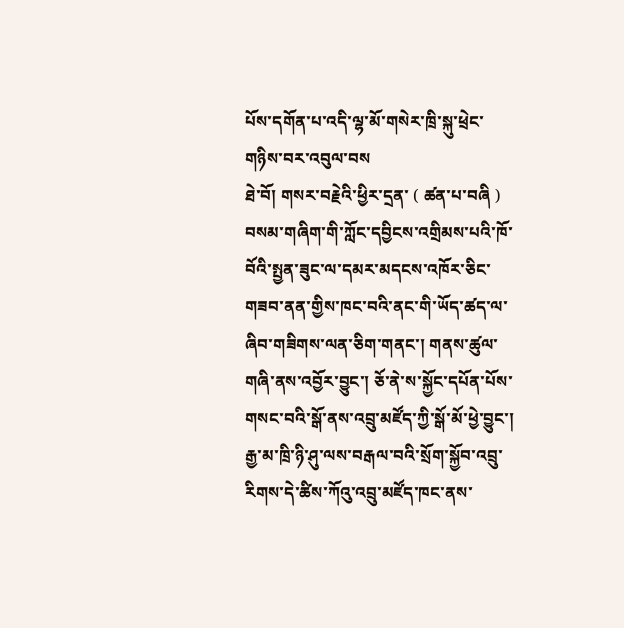པོས་དགོན་པ་འདི་ལྷ་མོ་གསེར་ཁྲི་སྐུ་ཕྲེང་གཉིས་བར་འབུལ་བས
ཐེ་བོ། གསར་བརྗེའི་ཕྱིར་དྲན་ ( ཚན་པ་བཞི )
བསམ་གཞིག་གི་ཀློང་དབྱིངས་འགྲིམས་པའི་ཁོ་བོའི་སྤྱན་ཟུང་ལ་དམར་མདངས་འཁོར་ཅིང་གཟབ་ནན་གྱིས་ཁང་བའི་ནང་གི་ཡོད་ཚད་ལ་ཞིབ་གཟིགས་ལན་ཅིག་གནང་། གནས་ཚུལ་གཞི་ནས་འབྱོར་བྱུང་། ཅོ་ནེ་ས་སྐྱོང་དཔོན་པོས་གསང་བའི་སྒོ་ནས་འབྲུ་མཛོད་ཀྱི་སྒོ་མོ་ཕྱེ་བྱུང་། རྒྱ་མ་ཁྲི་ཉི་ཤུ་ལས་བརྒལ་བའི་སྲོག་སྐྱོབ་འབྲུ་རིགས་དེ་ཚིས་ཀོའུ་འབྲུ་མཛོད་ཁང་ནས་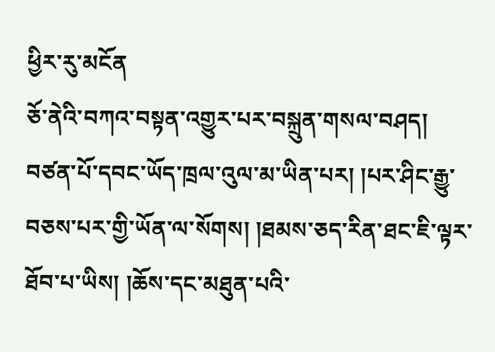ཕྱིར་རུ་མངོན
ཅོ་ནེའི་བཀའ་བསྟན་འགྱུར་པར་བསྐྲུན་གསལ་བཤད།
བཙན་པོ་དབང་ཡོད་ཁྲལ་འུལ་མ་ཡིན་པར། །པར་ཤིང་རྒྱུ་བཅས་པར་གྱི་ཡོན་ལ་སོགས། །ཐམས་ཅད་རིན་ཐང་ཇི་ལྟར་ཐོབ་པ་ཡིས། །ཆོས་དང་མཐུན་པའི་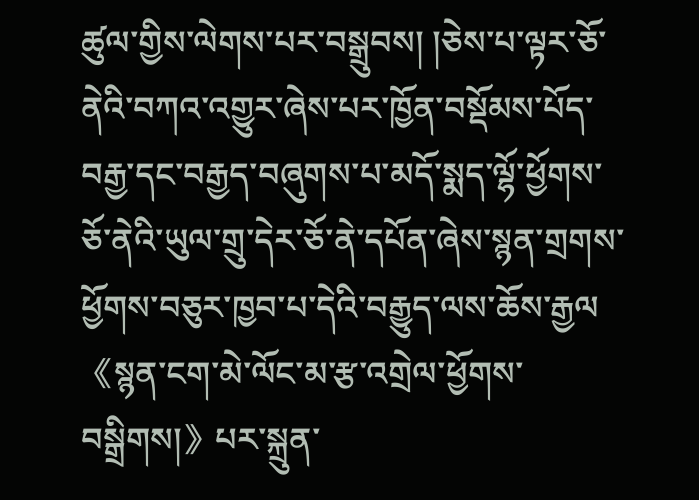ཚུལ་གྱིས་ལེགས་པར་བསྒྲུབས། །ཅེས་པ་ལྟར་ཅོ་ནེའི་བཀའ་འགྱུར་ཞེས་པར་ཁྱོན་བསྡོམས་པོད་བརྒྱ་དང་བརྒྱད་བཞུགས་པ་མདོ་སྨད་ལྷོ་ཕྱོགས་ཅོ་ནེའི་ཡུལ་གྲུ་དེར་ཅོ་ནེ་དཔོན་ཞེས་སྙན་གྲགས་ཕྱོགས་བཅུར་ཁྱབ་པ་དེའི་བརྒྱུད་ལས་ཆོས་རྒྱལ
《སྙན་ངག་མེ་ལོང་མ་རྩ་འགྲེལ་ཕྱོགས་བསྒྲིགས།》པར་སྐྲུན་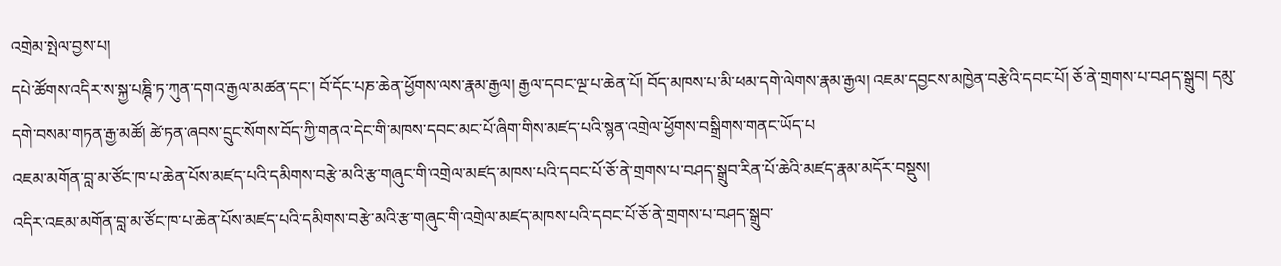འགྲེམ་སྤེལ་བྱས་པ།
དཔེ་ཚོགས་འདིར་ས་སྐྱ་པཎྚི་ཏ་ཀུན་དགའ་རྒྱལ་མཚན་དང་། བོ་དོང་པཎ་ཆེན་ཕྱོགས་ལས་རྣམ་རྒྱལ། རྒྱལ་དབང་ལྔ་པ་ཆེན་པོ། བོད་མཁས་པ་མི་ཕམ་དགེ་ལེགས་རྣམ་རྒྱལ། འཇམ་དབྱངས་མཁྱེན་བརྩེའི་དབང་པོ། ཅོ་ནེ་གྲགས་པ་བཤད་སྒྲུབ། དམུ་དགེ་བསམ་གཏན་རྒྱ་མཚོ། ཚེ་ཏན་ཞབས་དྲུང་སོགས་བོད་ཀྱི་གནའ་དེང་གི་མཁས་དབང་མང་པོ་ཞིག་གིས་མཛད་པའི་སྙན་འགྲེལ་ཕྱོགས་བསྒྲིགས་གནང་ཡོད་པ
འཇམ་མགོན་བླ་མ་ཙོང་ཁ་པ་ཆེན་པོས་མཛད་པའི་དམིགས་བརྩེ་མའི་རྩ་གཞུང་གི་འགྲེལ་མཛད་མཁས་པའི་དབང་པོ་ཅོ་ནེ་གྲགས་པ་བཤད་སྒྲུབ་རིན་པོ་ཆེའི་མཛད་རྣམ་མདོར་བསྡུས།
འདིར་འཇམ་མགོན་བླ་མ་ཙོང་ཁ་པ་ཆེན་པོས་མཛད་པའི་དམིགས་བརྩེ་མའི་རྩ་གཞུང་གི་འགྲེལ་མཛད་མཁས་པའི་དབང་པོ་ཅོ་ནེ་གྲགས་པ་བཤད་སྒྲུབ་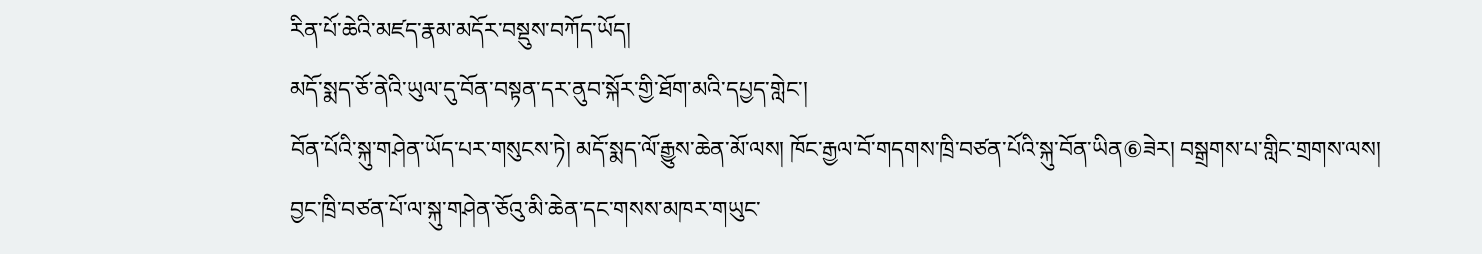རིན་པོ་ཆེའི་མཛད་རྣམ་མདོར་བསྡུས་བཀོད་ཡོད།
མདོ་སྨད་ཅོ་ནེའི་ཡུལ་དུ་བོན་བསྟན་དར་ནུབ་སྐོར་གྱི་ཐོག་མའི་དཔྱད་གླེང་།
བོན་པོའི་སྐུ་གཤེན་ཡོད་པར་གསུངས་ཏེ། མདོ་སྨད་ལོ་རྒྱུས་ཆེན་མོ་ལས། ཁོང་རྒྱལ་བོ་གདགས་ཁྲི་བཙན་པོའི་སྐུ་བོན་ཡིན⑥ཟེར། བསྒྲགས་པ་གླིང་གྲགས་ལས། བྱང་ཁྲི་བཙན་པོ་ལ་སྐུ་གཤེན་ཅོའུ་མི་ཆེན་དང་གསས་མཁར་གཡུང་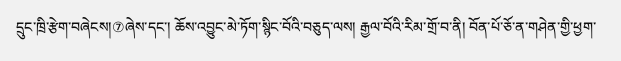དྲུང་ཁྲི་རྩེག་བཞེངས།⑦ཞེས་དང་། ཆོས་འབྱུང་མེ་ཏོག་སྙིང་བོའི་བཅུད་ལས། རྒྱལ་བོའི་རིམ་གྲོ་བ་ནི། བོན་པོ་ཅོ་ན་གཤེན་གྱི་ཕྱག་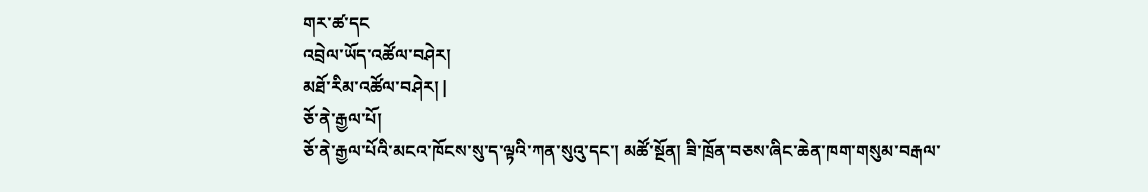གར་ཚ་དང
འབྲེལ་ཡོད་འཚོལ་བཤེར།
མཐོ་རིམ་འཚོལ་བཤེར། |
ཅོ་ནེ་རྒྱལ་པོ།
ཅོ་ནེ་རྒྱལ་པོའི་མངའ་ཁོངས་སུ་ད་ལྟའི་ཀན་སུའུ་དང་། མཚོ་སྔོན། ཟི་ཁྲོན་བཅས་ཞིང་ཆེན་ཁག་གསུམ་བརྒལ་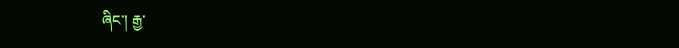ཞིང་། རྒྱ་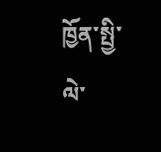ཁྱོན་སྤྱི་ལེ་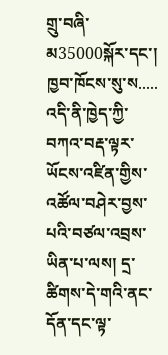གྲུ་བཞི་མ35000སྐོར་དང་། ཁྱབ་ཁོངས་སུ་ས.....
འདི་ནི་ཁྱེད་ཀྱི་བཀའ་བརྡ་ལྟར་ཡོངས་འཛིན་གྱིས་འཚོལ་བཤེར་བྱས་པའི་བཙལ་འབྲས་ཡིན་པ་ལས། དྲ་ཚིགས་དེ་གའི་ནང་དོན་དང་ལྟ་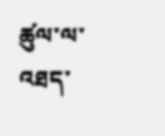ཚུལ་ལ་འཐད་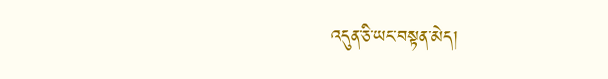འདུན་ཅི་ཡང་བསྟན་མེད།